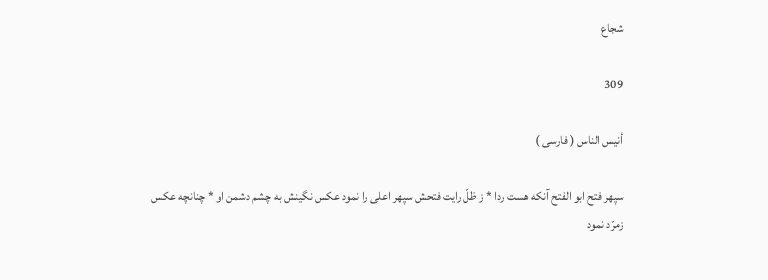شجاع

309

أنيس الناس ( فارسى )

سپهر فتح ابو الفتح آنكه هست ردا * ز ظلّ رايت فتحش سپهر اعلى را نمود عكس نگينش به چشم دشمن او * چنانچه عكس زمرّد نمود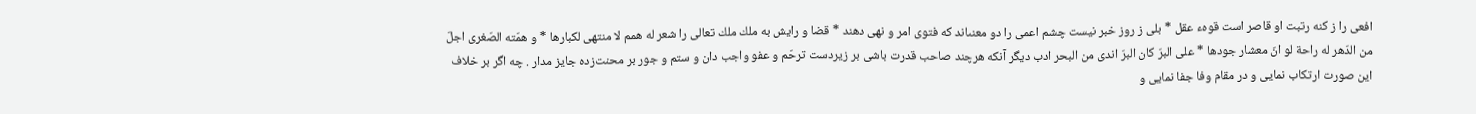افعى را ز كنه رتبت او قاصر است قوهء عقل * بلى ز روز خبر نيست چشم اعمى را دو معنىاند كه فتوى امر و نهى دهند * قضا و رايش به ملك ملك تعالى را شعر له همم لا منتهى لكبارها * و همّته الصّغرى اجلّ من الدّهر له راحة لو انّ معشار جودها * على البرّ كان البرّ اندى من البحر ادب ديگر آنكه هرچند صاحب قدرت باشى بر زيردست ترحّم و عفو واجب دان و ستم و جور بر محنت‌زده جايز مدار . چه اگر بر خلاف اين صورت ارتكاب نمايى و در مقام وفا جفا نمايى و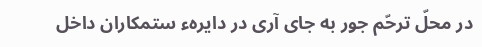در محلّ ترحّم جور به جاى آرى در دايرهء ستمكاران داخل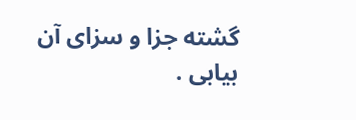گشته جزا و سزاى آن بيابى .